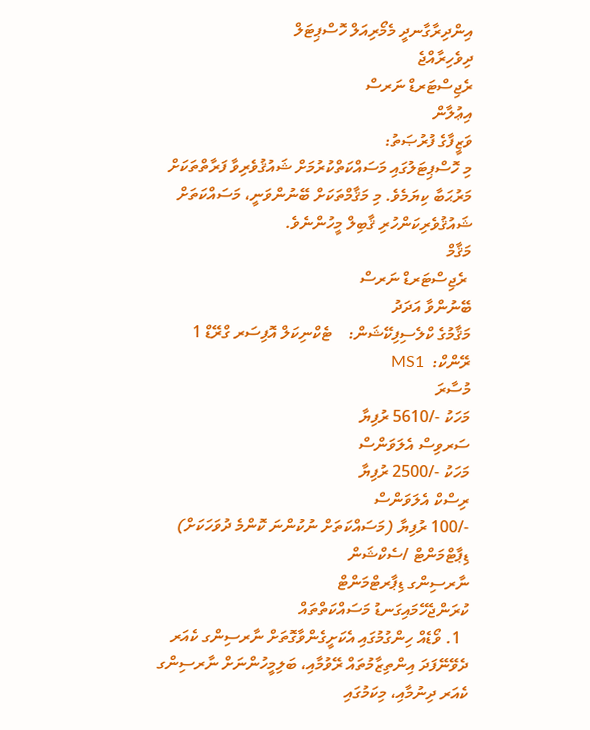އިންދިރާގާނދީ މެމޯރިއަލް ހޮސްޕިޓަލް
ދިވެހިރާއްޖެ
ރެޖިސްޓަރޑް ނަރސް
އިޢުލާން
ވަޒީފާގެ ފުރުޞަތު:
މި ހޮސްޕިޓަލުގައި މަސައްކަތްކުރުމަށް ޝައުޤުވެރިވާ ފަރާތްތަކަށް މަރުޙަބާ ކިޔަމެވެ. މި މަޤާމްތަކަށް ބޭނުންވަނީ، މަސައްކަތަށް ޝައުޤުވެރިކަންހުރި ޤާބިލް މީހުންނެވެ.
މަޤާމް
 ރެޖިސްޓަރޑް ނަރސް
ބޭނުންވާ އަދަދު
މަޤާމުގެ ކްލެސިފިކޭޝަން:    ޓެކްނިކަލް އޮފިސަރ ގްރޭޑް 1
ރޭންކް:  MS1
މުސާރަ
މަހަކު -/5610 ރުފިޔާ
ސަރވިސް އެލަވަންސް
މަހަކު -/2500 ރުފިޔާ
ރިސްކް އެލަވަންސް
-/100 ރުފިޔާ (މަސައްކަތަށް ނުކުންނަ ކޮންމެ ދުވަހަކަށް)
ޑިޕާޓްމަންޓް /ސެކްޝަން
ނާރސިންގ ޑިޕާރޓްމަންޓް
ކުރަންޖެހޭމައިގަނޑު މަސައްކަތްތައް
  1. ވޯޑެއް ހިންގުމުގައި އެކަށީގެންވާގޮތަށް ނާރސިންގ ކެއަރ ދެވޭނޭފަދަ އިންތިޒާމުތައް ރޭވުމާއި، ބަލިމީހުންނަށް ނާރސިންގ ކެއަރ ދިނުމާއި، މިކަމުގައި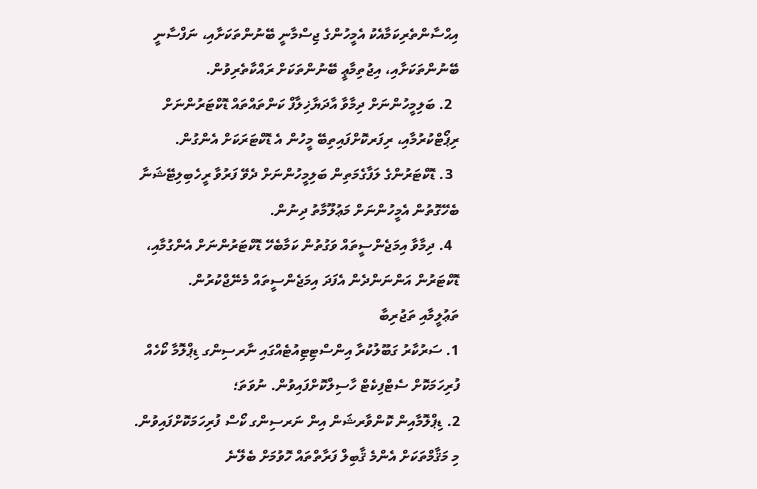އިޙްސާންތެރިކަމާއެކު އެމީހުންގެ ޖިސްމާނީ ބޭނުންތަކަށާއި، ނަފްސާނީ ބޭނުންތަކަށާއި، އިޖުތިމާޢީ ބޭނުންތަކަށް ރައްކާތެރިވުން.
  2. ބަލިމީހުންނަށް ދިމާވާ އާދަޔާޚިލާފް ކަންތައްތައް ޑޮކްޓަރުންނަށް ރިޕޯޓްކުރުމާއި، ރިފަރކޮށްފައިތިބޭ މީހުން އެ ޑޮކްޓަރަކަށް އެންގުން.
  3. ޑޮކްޓަރުންގެ ލަފާގެމަތިން ބަލިމީހުންނަށް ދެވޭ ފަރުވާ ރީހެބިލިޓޭޝަނާ ބެހޭގޮތުން އެމީހުންނަށް މަޢުލޫމާތު ދިނުން.
  4. ދިމާވާ އިމަޖެންސީތައް ވަގުތުން ކަމާބެހޭ ޑޮކްޓަރުންނަށް އެންގުމާއި، ޑޮކްޓަރުން އަންނަންދެން އެފަދަ އިމަޖެންސީތައް މެނޭޖްކުރުން.
ތަޢުލީމާއި ތަޖުރިބާ
1. ސަރުކާރު ގަބޫލުކުރާ އިންސްޓިޓިއުޓެއްގައި ނާރސިންގ ޑިޕްލޮމާ ކޯހެއް ފުރިހަމަކޮށް ސެޓްފިކެޓް ހާސިލްކޮށްފައިވުން. ނުވަތަ؛
2. ޑިޕްލޮމާއިން ކޮންވާރޝަން އިން ނަރސިންގ ކޯސް ފުރިހަމަކޮށްފައިވުން.
މި މަޤާމްތަކަށް އެންމެ ޤާބިލް ފަރާތްތައް ހޮވުމަށް ބެލޭނެ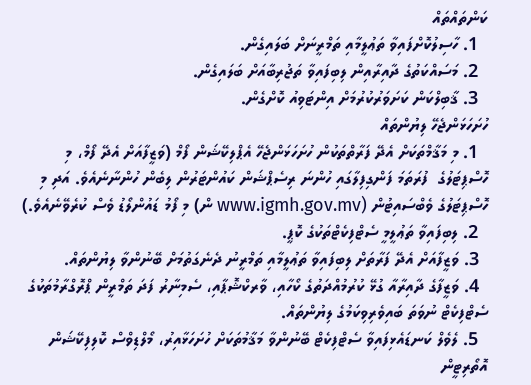ކަންތައްތައް
  1. ހާސިލުކޮށްފައިވާ ތަޢުލީމާއި ތަމްރީނަށް ބަލައިގެން.
  2. މަސައްކަތުގެ ދާއިރާއިން ލިބިފައިވާ ތަޖުރިބާއަށް ބަލައިގެން.
  3. ޤާބިލްކަން ކަށަވަރުކުރުމަށް އިންޓަވިއު ކޮށްގެން.
ހުށަހަޅަންޖެހޭ ލިޔުންތައް
  1. މި މަޤާމްތަކަށް އެދޭ ފަރާތްތަކުން ހުށަހަޅަންޖެހޭ އެޕްލިކޭޝަން ފޯމް (ވަޒީފާއަށް އެދޭ ފޯމް، މި ހޮސްޕިޓަލުގެ  ފުރަތަމަ ފަންގިފިލާގައި ހުންނަ ރިސެޕްޝަން ކައުންޓަރުން ލިބެން ހުންނާނެއެވެ. އަދި މި ހޮސްޕިޓަލުގެ ވެބްސައިޓުން (www.igmh.gov.mv ން) މި ފޯމު ޑައުންލޯޑު ވެސް ކުރެވޭނެއެވެ.)
  2. ލިބިފައިވާ ތަޢުލީމީ ސެޓްފިކެޓްތަކުގެ ކޮޕީ.
  3. ވަޒީފާއަށް އެދޭ ފަރާތަށް ލިބިފައިވާ ތަޢުލީމާއި ތަމްރީނު ދެނެގަތުމަށް ބޭނުންވާ ލިޔުންތައް.
  4. ވަޒީފާގެ ދާއިރާއާ ގުޅޭ ކުރުމުއްދަތުގެ ކޯހާއި، ވާރކްޝޮޕާއި، ސެމިނާރު ފަދަ ތަމްރީން ޕްރޮގްރާމުތަކުގެ ސެޓްފިކެޓް ނުވަތަ ބައިވެރިވިކަމުގެ ލިޔުންތައް.
  5. ލެވެލް ކަނޑައެޅިފައިވާ ސެޓްފިކެޓް ބޭނުންވާ މަޤާމުތަކަށް ހުށަހަޅާއިރު، މޯލްޑިވްސް ކޮލިފިކޭޝަން އޮތޯރިޓީން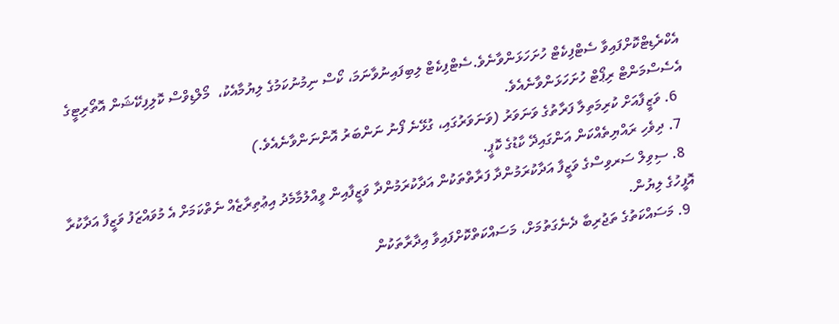އެކްރެޑިޓްކޮށްފައިވާ ސެޓްފިކެޓް ހުށަހަޅަންވާނެވެ.ސެޓްފިކެޓް ލިބިފައިނުވާނަމަ، ކޯސް ނިމުނުކަމުގެ ލިޔުމާއެކު،  މޯލްޑިވްސް ކޮލިފިކޭޝަން އޮތޯރިޓީގެ އެސެސްމަންޓް ރިޕޯޓް ހުށަހަޅަންވާނެއެވެ.
  6. ވަޒީފާއަށް ކުރިމަތިލާ ފަރާތުގެ ވަނަވަރު (ވަނަވަރުގައި، ގުޅޭނެ ފޯނު ނަންބަރު އޮންނަންވާނެއެވެ.)
  7. ދިވެހި ރައްޔިތެއްކަން އަންގައިދޭ ކާޑުގެ ކޮޕީ.
  8. ސިވިލް ސަރވިސްގެ ވަޒީފާ އަދާކުރަމުންދާ ފަރާތްތަކުން އަދާކުރަމުންދާ ވަޒީފާއިން ވީއްލުމާމެދު އިޢުތިރާޒެއް ނެތްކަމަށް އެ މުވައްޒަފު ވަޒީފާ އަދާކުރާ އޮފީހުގެ ލިޔުން.
  9. މަސައްކަތުގެ ތަޖުރިބާ ދެނެގަތުމަށް، މަސައްކަތްކޮށްފައިވާ އިދާރާތަކުން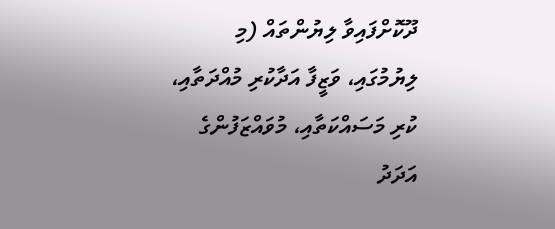ދޫކޮށްފައިވާ ލިޔުންތައް (މި ލިޔުމުގައި، ވަޒީފާ އަދާކުރި މުއްދަތާއި، ކުރި މަސައްކަތާއި، މުވައްޒަފުންގެ އަދަދު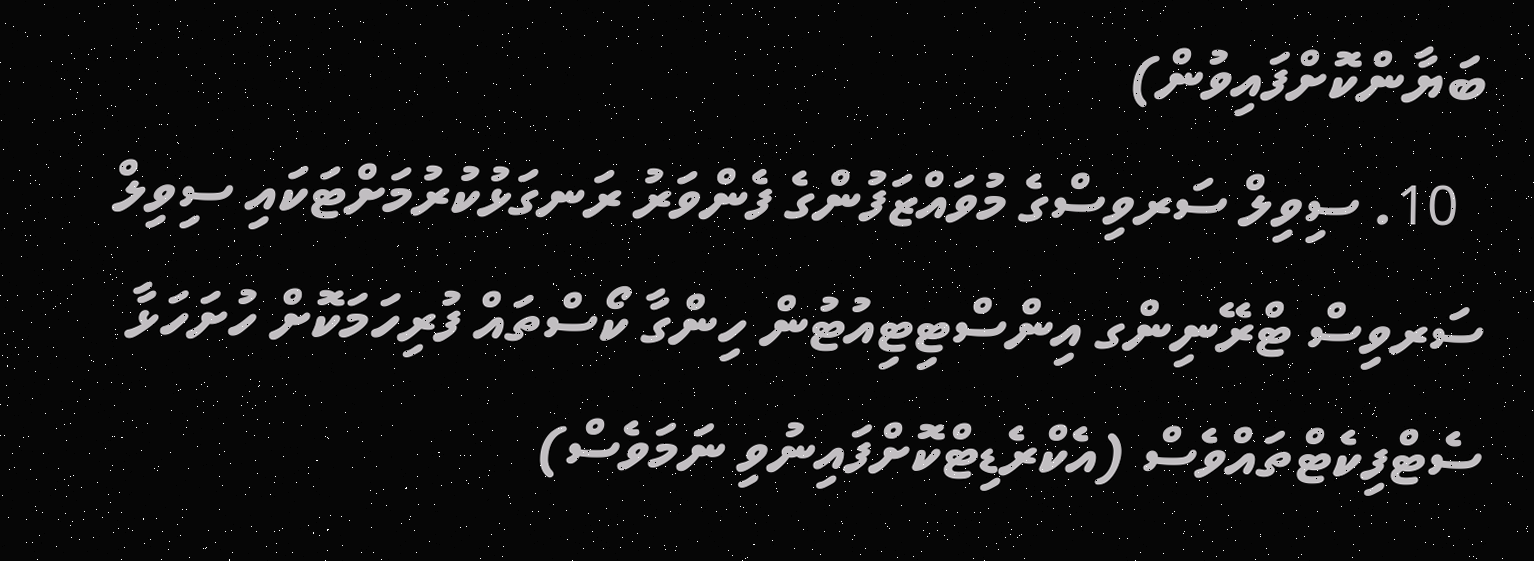ބަޔާންކޮށްފައިވުން)
  10. ސިވިލް ސަރވިސްގެ މުވައްޒަފުންގެ ފެންވަރު ރަނގަޅުކުރުމަށްޓަކައި ސިވިލް ސަރވިސް ޓްރޭނިންގ އިންސްޓިޓިއުޓުން ހިންގާ ކޯސްތައް ފުރިހަމަކޮށް ހުށަހަޅާ ސެޓްފިކެޓްތައްވެސް (އެކްރެޑިޓްކޮށްފައިނުވި ނަމަވެސް)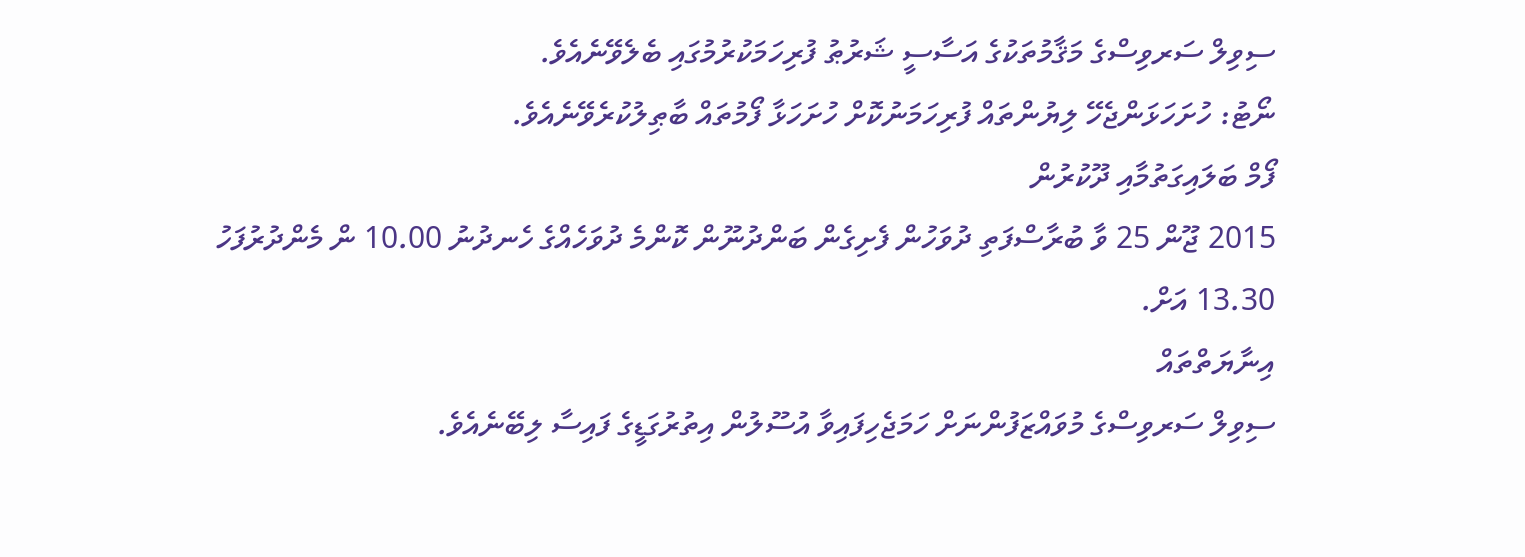ސިވިލް ސަރވިސްގެ މަޤާމުތަކުގެ އަސާސީ ޝަރުޠު ފުރިހަމަކުރުމުގައި ބެލެވޭނެއެވެ.
ނޯޓު: ހުށަހަޅަންޖެހޭ ލިޔުންތައް ފުރިހަމަނުކޮށް ހުށަހަޅާ ފޯމުތައް ބާޠިލުކުރެވޭނެއެވެ.
ފޯމް ބަލައިގަތުމާއި ދޫކުރުން
2015 ޖޫން 25 ވާ ބުރާސްފަތި ދުވަހުން ފެށިގެން ބަންދުނޫން ކޮންމެ ދުވަހެއްގެ ހެނދުނު 10.00 ން މެންދުރުފަހު 13.30 އަށް.
އިނާޔަތްތައް
ސިވިލް ސަރވިސްގެ މުވައްޒަފުންނަށް ހަމަޖެހިފައިވާ އުސޫލުން އިތުރުގަޑީގެ ފައިސާ ލިބޭނެއެވެ.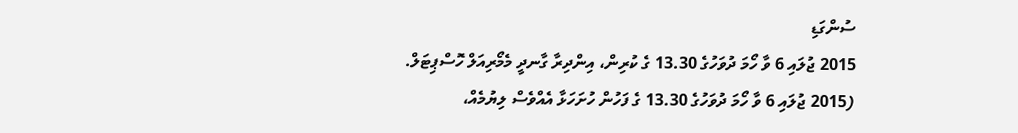ސުންގަޑި
2015 ޖުލައި 6 ވާ ހޯމަ ދުވަހުގެ 13.30 ގެ ކުރިން، އިންދިރާ ގާނދީ މެމޯރިއަލް ހޮސްޕިޓަލް.
(2015 ޖުލައި 6 ވާ ހޯމަ ދުވަހުގެ 13.30 ގެ ފަހުން ހުށަހަޅާ އެއްވެސް ލިޔުމެއް،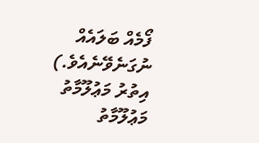ފޯމެއް ބަލައެއް ނުގަނެވޭނެއެވެ.)
އިތުރު މަޢުލޫމާތު
މަޢުލޫމާތު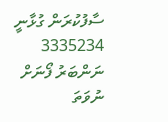ސާފުކުރަން ގުޅާނީ 3335234 ނަންބަރު ފޯނަށް ނުވަތަ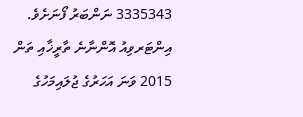3335343 ނަންބަރު ފޯނަށެވެ.
އިންޓަރވިއު އޮންނާނެ ތާރީޚާއި ތަން
2015 ވަނަ އަހަރުގެ ޖުލައިމަހުގެ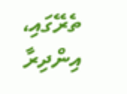ތެރޭގައި، އިންދިރާ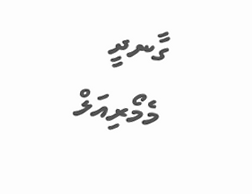ގާނދީ މެމޯރިއަލް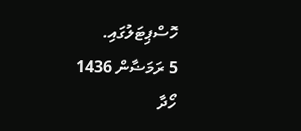ހޮސްޕިޓަލުގައި.
5 ރަމަޟާން 1436
ހޯދާ